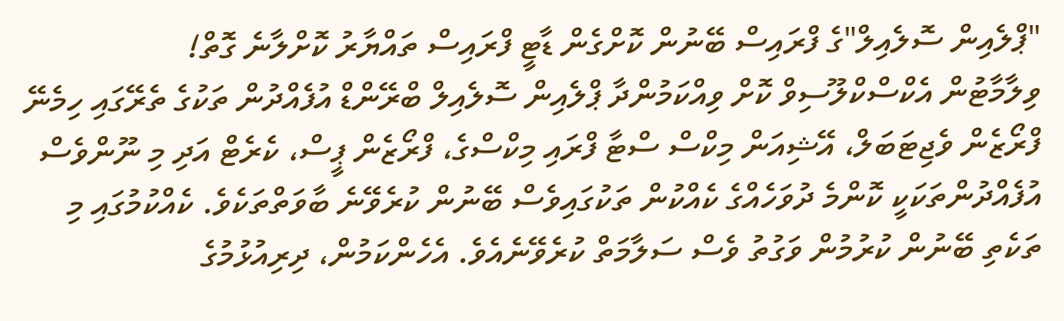"ޕްލެއިން ސޮލެއިލް"ގެ ފްރައިސް ބޭނުން ކޮށްގެން ޑާޓީ ފްރައިސް ތައްޔާރު ކޮށްލާނެ ގޮތް!
ވިލާމާޓުން އެކްސްކްލޫސިވް ކޮށް ވިއްކަމުންދާ ޕްލެއިން ސޮލެއިލް ބްރޭންޑް އުފެއްދުން ތަކުގެ ތެރޭގައި ހިމެނޭ ފްރޯޒެން ވެޖިޓަބަލް، އޭޝިއަން މިކްސް ސްޓާ ފްރައި މިކްސްގެ، ފްރޯޒެން ޕީސް، ކެރެޓް އަދި މި ނޫންވެސް އުފެއްދުންތަކަކީ ކޮންމެ ދުވަހެއްގެ ކެއްކުން ތަކުގައިވެސް ބޭނުން ކުރެވޭނެ ބާވަތްތަކެވެ. ކެއްކުމުގައި މި ތަކެތި ބޭނުން ކުރުމުން ވަގުތު ވެސް ސަލާމަތް ކުރެވޭނެއެވެ. އެހެންކަމުން، ދިރިއުޅުމުގެ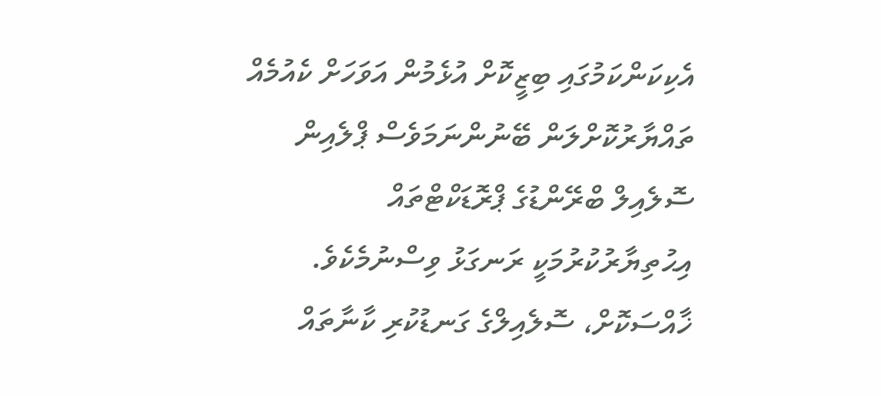އެކިކަންކަމުގައި ބިޒީކޮށް އުޅެމުން އަވަހަށް ކެއުމެއް ތައްޔާރުކޮށްލަން ބޭނުންނަމަވެސް ޕްލެއިން ސޮލެއިލް ބްރޭންޑުގެ ޕްރޮޑަކްޓްތައް އިޙުތިޔާރުކުރުމަކީ ރަނގަޅު ވިސްނުމެކެވެ.
ޚާއްސަކޮށް، ސޮލެއިލްގެ ގަނޑުކުރި ކާނާތައް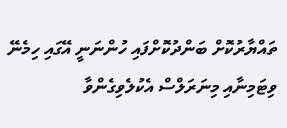ތައްޔާރުކޮށް ބަންދުކޮށްފައި ހުންނަނީ އޭގައި ހިމެނޭ ވިޓަމިނާއި މިނަރަލްސް އެކުލެވިގެންވާ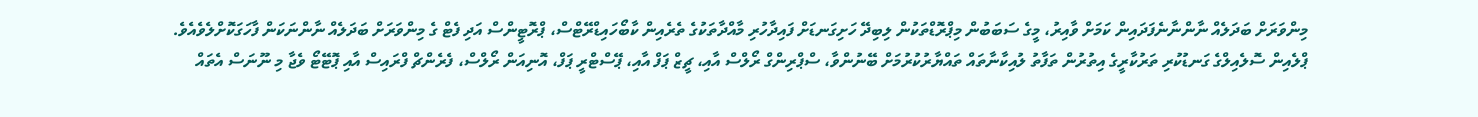މިންވަރަށް ބަދަލެއް ނާންނާނެފަދައިން ކަމަށް ވާއިރު، މީގެ ސަބަބުން މިޕްރޮޑްތަކުން ލިބިދޭ ހަށިގަނޑަށް ފައިދާހުރި މާއްދާތަކުގެ ތެރެއިން ކާބޯހައިޑްރޭޓްސް، ޕްރޮޓީންސް އަދި ފެޓް ގެ މިންވަރަށް ބަދަލެއް ނާންނަކަން ފާހަގަކޮށްލެވެއެވެ.
ޕްލެއިން ސޮލެއިލްގެ ގަނޑުކުރި ތަރުކާރީގެ އިތުރުން ތަފާތު ލުއިކާނާތައް ތައްޔާރުކުރުމަށް ބޭނުންވާ، ސްޕްރިންގް ރޯލްސް އާއި، ޗީޒް ޕަފް އާއި، ޕޭސްޓްރީ ޕަފް، އޮނިއަން ރޯލްސް، ފެރެންޗް ފްރައިސް އާއި ޕޮޓޭޓޯ ވެޖާ މި ނޫނަސް އެތައް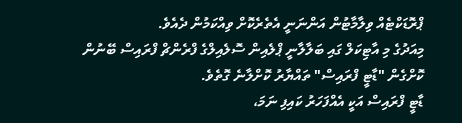ޕްރޮޑަކްޓެއް ވިލާމާޓުން އަންނަނީ އެތެރެކޮށް ވިއްކަމުން ދެއެވެ.
މިއަދުގެ މި އާޓިކަލް ގައި ބަލާލާނީ ޕްލެއިން ސޮލެއިލްގެ ފްރެންޗް ފްރައިސް ބޭނުން ކޮށްގެން "ޑާޓީ ފްރައިސް" ތައްޔާރު ކޮށްލާނެ ގޮތެވެ.
ޑާޓީ ފްރައިސް އަކީ އެއްފަހަރު ކައިފި ނަމަ،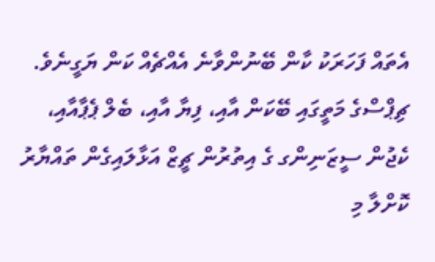އެތައް ފަހަރަކު ކާން ބޭނުންވާނެ އެއްޗެއް ކަން ޔަގީނެވެ. ޗިޕްސްގެ މަތީގައި ބޭކަން އާއި، ފިޔާ އާއި، ބެލް ޕެޕާއާއި، ކެޖުން ސީޒަނިންގ ގެ އިތުރުން ޗީޒް އަޅާލައިގެން ތައްޔާރު ކޮށްލާ މި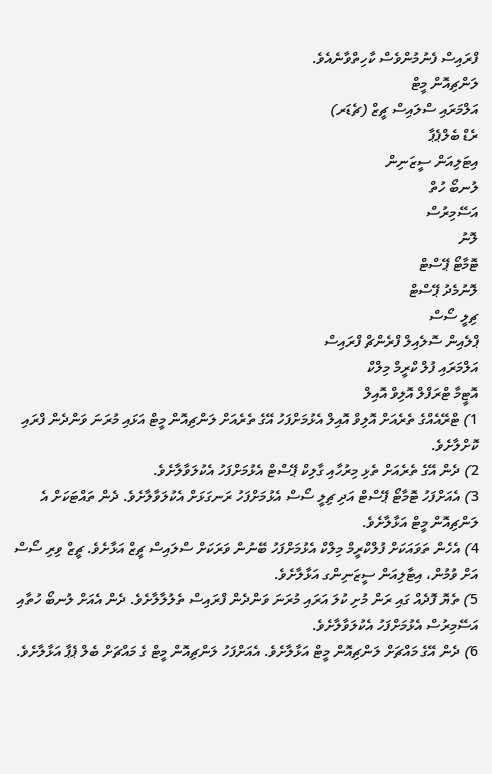ފްރައިސް ފެނުމުންވެސް ކާހިތްވާނެއެވެ.
ލަންޗިއޮން މީޓް
އަލްމަރައި ސްލައިސް ޗީޒް (ޗެޑަރ)
ރެޑް ބެލްޕެޕާ
އިޓަލިއަން ސީޒަނިން
ލުނބޯ ހުތް
އަސޭމިރުސް
ލޮނު
ޓޮމާޓޯ ޕޭސްޓް
ލޮނުމެދު ޕޭސްޓް
ޗިލީ ސޯސް
ޕްލެއިން ސޮލެއިލް ފްރެންޗް ފްރައިސް
އަލްމަރައި ފުލް ކްރީމް މިލްކް
އޮޓީމާ ޓްރަފްލް އޮލިވް އޮއިލް
1) ޓްރޭއެއްގެ ތެރެއަށް އޮލިވް އޮއިލް އެޅުމަށްފަހު އޭގެ ތެރެއަށް ލަންޗިއޮން މީޓް އަޅައި މުރަނަ ވަންދެން ފްރައި ކޮށްލާށެވެ.
2) ދެން އޭގެ ތެރެއަށް ތެޅި މިރުހާއި ގާލިކް ޕޭސްޓް އެޅުމަށްފަހު އެކުލަވާލާށެވެ.
3) އެއަށްފަހު ޓޮމާޓޯ ޕޭސްޓް އަދި ޗިލީ ސޯސް އެޅުމަށްފަހު ރަނގަޅަށް އެކުލަވާލާށެވެ. ދެން ތައްޓަކަށް އެ ލަންޗިއޮން މީޓް އަޅާލާށެވެ.
4) އެހެން ތަވައަކަށް ފުލްކްރީމް މިލްކް އެޅުމަށްފަހު ބޭނުން ވަރަކަށް ސްލައިސް ޗީޒް އަޅާށެވެ. ޗީޒް ވިރި ސޯސް އަށް ވުމުން، އިޓާލިއަން ސީޒަނިންގ އަޅާލާށެވެ.
5) ތެޔޮ ފޮދެއް ގައި ރަން މުށި ކުލަ އަރައި މުރަނަ ވަންދެން ފްރައިސް ތެލުލާލާށެވެ. ދެން އެއަށް ލުނބޯ ހުތާއި އަސޭމިރުސް އެޅުމަށްފަހު އެކުލަވާލާށެވެ.
6) ދެން އޭގެ މައްޗަށް ލަންޗިއޮން މީޓް އަޅާލާށެވެ. އެއަށްފަހު ލަންޗިއޮން މީޓް ގެ މައްޗަށް ބެލް ޕެޕާ އަޅާލާށެވެ.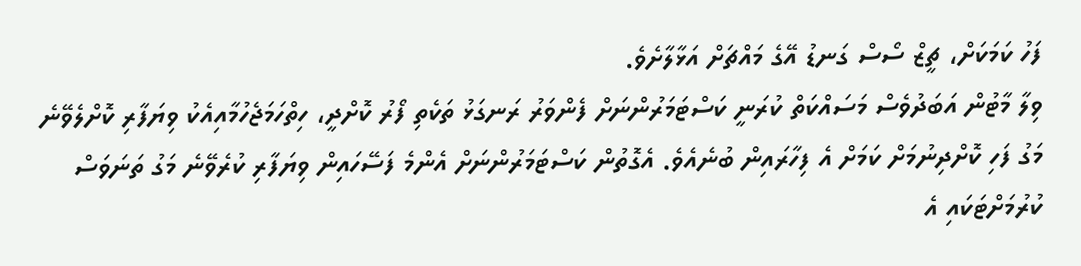ފަހު ކަމަކަށް، ޗީޒް ސޯސް ގަނޑު އޭގެ މައްޗަށް އަޅާލާށެވެ.
ވިލާ މާޓުން އަބަދުވެސް މަސައްކަތް ކުރަނީ ކަސްޓަމަރުންނަށް ފެންވަރު ރަނގަޅު ތަކެތި ފޯރު ކޮށްދީ، ހިތްހަމަޖެހުމާއިއެކު ވިޔަފާރި ކޮށްލެވޭނެ މަގު ފަހި ކޮށްދިނުމަށް ކަމަށް އެ ފިހާރައިން ބުނެއެވެ. އެގޮތުން ކަސްޓަމަރުންނަށް އެންމެ ފަސޭހައިން ވިޔަފާރި ކުރެވޭނެ މަގު ތަނަވަސް ކުރުމަށްޓަކައި އެ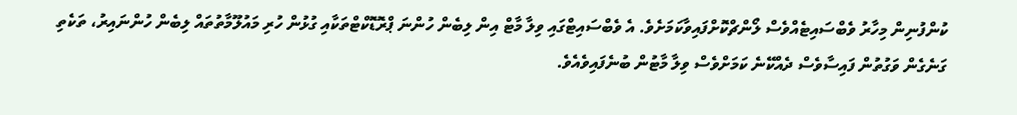ކުންފުނިން މިހާރު ވެބްސައިޓެއްވެސް ލޯންޗްކޮށްފައިވާކަމަށެވެ. އެ ވެބްސައިޓްގައި ވިލާ މާޓް އިން ލިބެން ހުންނަ ޕްރޮޑޮކްޓްތަކާއި ގުޅުން ހުރި މައުލޫމާތުތައް ލިބެން ހުންނައިރު، ތަކެތި ގަނެގެން ވަގުތުން ފައިސާވެސް ދެއްކޭނެ ކަމަށްވެސް ވިލާ މާޓުން ބުނެފައިވެއެވެ.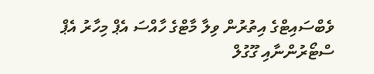ވެބްސައިޓްގެ އިތުރުން ވިލާ މާޓްގެ ހާއްސަ އެޕް މިހާރު އެޕް ސްޓޯރުންނާއި ގޫގުލް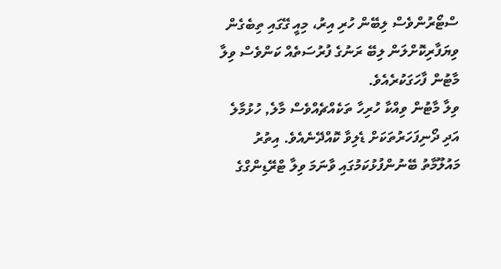ސްޓޯރުންވެސް ލިބޭން ހުރި އިރު، މިއީ ގޭގައި ތިބެގެން ވިޔަފާރިކޮށްލަން ލިބޭ ރަނުގެ ފުރުސަތެއް ކަންވެސް ވިލާ މާޓުން ފާހަގަކުރެއެވެ.
ވިލާ މާޓުން ވިއްކާ ހުރިހާ ތަކެއްޗެއްވެސް މާލެ, ހުޅުމާލެ އަދި ދޯނިފަހަރުތަކަށް ޑެލިވާ ކޮއްދޭނެއެވެ. އިތުރު މައުލޫމާތު ބޭނުންފުޅުކަމުގައި ވާނަމަ ވިލާ ޓްރޭޑިންގްގެ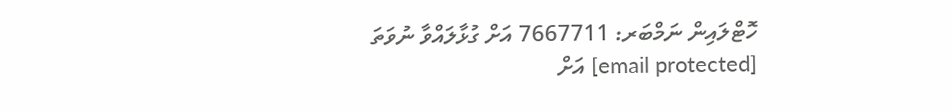ހޮޓްލައިން ނަމްބަރ: 7667711 އަށް ގުޅާލައްވާ ނުވަތަ [email protected] އަށް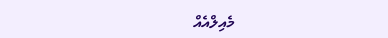މެއިލްއެއް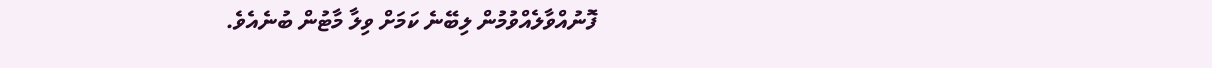ފޮނުއްވާލެއްވުމުން ލިބޭނެ ކަމަށް ވިލާ މާޓުން ބުނެއެވެ.